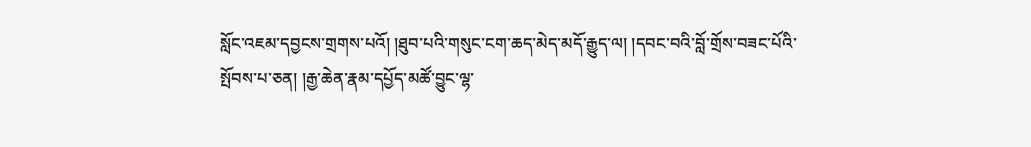སློང་འཇམ་དབྱངས་གྲགས་པའོ། །ཐུབ་པའི་གསུང་ངག་ཆད་མེད་མདོ་རྒྱུད་ལ། །དབང་བའི་བློ་གྲོས་བཟང་པོའི་སྤོབས་པ་ཅན། །རྒྱ་ཆེན་རྣམ་དཔྱོད་མཚོ་བྱུང་ལྷ་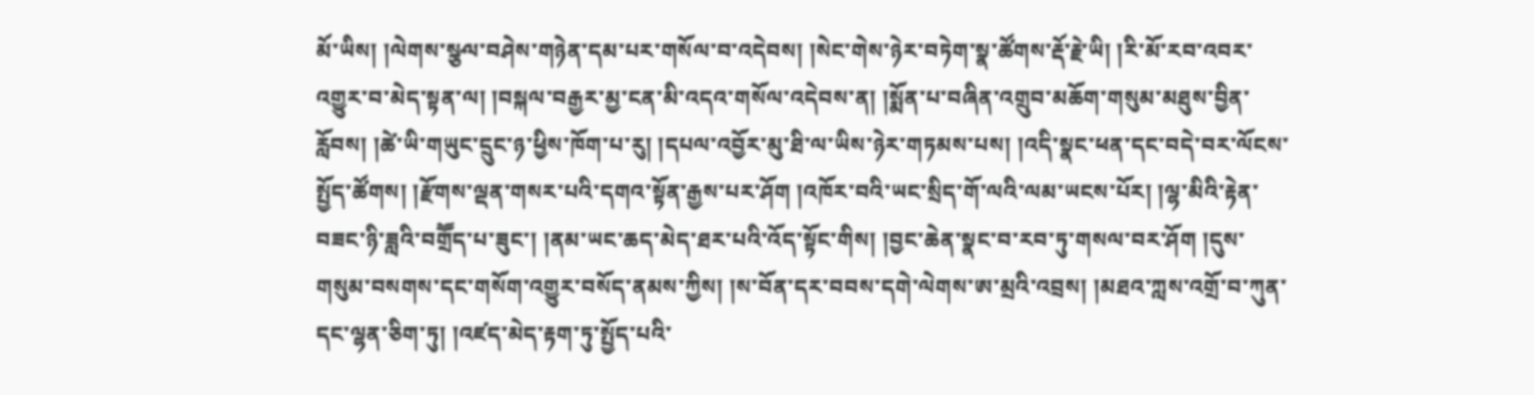མོ་ཡིས། །ལེགས་སྩལ་བཤེས་གཉེན་དམ་པར་གསོལ་བ་འདེབས། །སེང་གེས་ཉེར་བཏེག་སྣ་ཚོགས་རྡོ་རྗེ་ཡི། །རི་མོ་རབ་འབར་འགྱུར་བ་མེད་སྟན་ལ། །བསྐལ་བརྒྱར་མྱ་ངན་མི་འདའ་གསོལ་འདེབས་ན། །སྨོན་པ་བཞིན་འགྲུབ་མཆོག་གསུམ་མཐུས་བྱིན་རློབས། །ཚེ་ཡི་གཡུང་དྲུང་ཉ་ཕྱིས་ཁོག་པ་རུ། །དཔལ་འབྱོར་མུ་ཐི་ལ་ཡིས་ཉེར་གཏམས་པས། །འདི་སྣང་ཕན་དང་བདེ་བར་ལོངས་སྤྱོད་ཚོགས། །རྫོགས་ལྡན་གསར་པའི་དགའ་སྟོན་རྒྱས་པར་ཤོག །འཁོར་བའི་ཡང་སྲིད་གོ་ལའི་ལམ་ཡངས་པོར། །ལྷ་མིའི་རྟེན་བཟང་ཉི་ཟླའི་བགྲཽད་པ་ཟུང་། །ནམ་ཡང་ཆད་མེད་ཐར་པའི་འོད་སྟོང་གིས། །བྱང་ཆེན་སྣང་བ་རབ་ཏུ་གསལ་བར་ཤོག །དུས་གསུམ་བསགས་དང་གསོག་འགྱུར་བསོད་ནམས་ཀྱིས། །ས་བོན་དར་བབས་དགེ་ལེགས་ཨ་མྲའི་འབྲས། །མཐའ་ཀླས་འགྲོ་བ་ཀུན་དང་ལྷན་ཅིག་ཏུ། །འཛད་མེད་རྟག་ཏུ་སྤྱོད་པའི་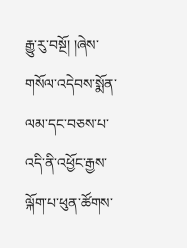རྒྱུ་རུ་བསྔོ། །ཞེས་གསོལ་འདེབས་སྨོན་ལམ་དང་བཅས་པ་འདི་ནི་འཕྱོང་རྒྱས་ལྐོག་པ་ཕུན་ཚོགས་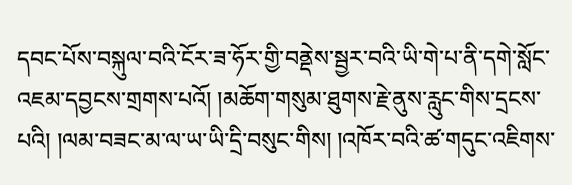དབང་པོས་བསྐུལ་བའི་ངོར་ཟ་ཧོར་གྱི་བནྡེས་སྦྱར་བའི་ཡི་གེ་པ་ནི་དགེ་སློང་འཇམ་དབྱངས་གྲགས་པའོ། །མཆོག་གསུམ་ཐུགས་རྗེ་ནུས་རླུང་གིས་དྲངས་པའི། །ལམ་བཟང་མ་ལ་ཡ་ཡི་དྲི་བསུང་གིས། །འཁོར་བའི་ཚ་གདུང་འཇིགས་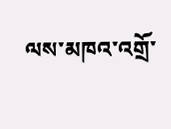ལས་མཁའ་འགྲོ་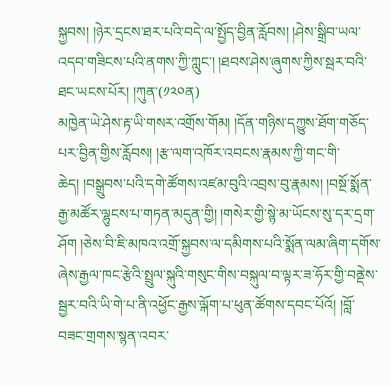སྐྱབས། །ཉེར་དྲངས་ཐར་པའི་བདེ་ལ་སྤྱོད་བྱིན་རློབས། །ཤེས་སྒྲིབ་ཡལ་འདབ་གཟིངས་པའི་ནགས་ཀྱི་ཀླུང་། །ཐབས་ཤེས་ཞུགས་ཀྱིས་སྦར་བའི་ཐང་ཡངས་པོར། །ཀུན་(༡༢༠ན)
མཁྱེན་ཡེ་ཤེས་རྟ་ཡི་གསར་འགྲོས་གོམ། །དོན་གཉིས་དཀྱུས་ཐོག་གཅོད་པར་བྱིན་གྱིས་རློབས། །རྩ་ལག་འཁོར་འབངས་རྣམས་ཀྱི་གང་གི་ཆེད། །བསྒྲུབས་པའི་དགེ་ཚོགས་འཛམ་བུའི་འབྲས་བུ་རྣམས། །བསྔོ་སྨོན་རྒྱ་མཚོར་ལྷུངས་པ་གཏན་མདུན་གྱི། །གསེར་གྱི་སྙེ་མ་ཡོངས་སུ་དར་དྲག་ཤོག །ཅེས་བི་ཇི་མཁའ་འགྲོ་སྐྱབས་ལ་དམིགས་པའི་སྨོན་ལམ་ཞིག་དགོས་ཞེས་རྒྱལ་ཁང་རྩེའི་སྤྲུལ་སྐུའི་གསུང་གིས་བསྐུལ་བ་ལྟར་ཟ་ཧོར་གྱི་བནྡེས་སྦྱར་བའི་ཡི་གེ་པ་ནི་འཕྱོང་རྒྱས་ལྐོག་པ་ཕུན་ཚོགས་དབང་པོའོ། །བློ་བཟང་གྲགས་སྙན་འབར་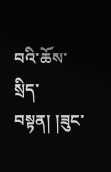བའི་ཆོས་སྲིད་བསྟན། །ཟུང་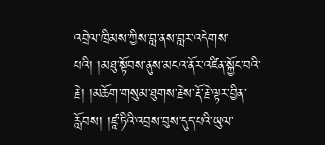འབྲེལ་ཁྲིམས་ཀྱིས་བླ་ནས་བླར་འདེགས་པའི། །མཐུ་སྟོབས་ནུས་མངའ་ནོར་འཛིན་སྐྱོང་བའི་རྗེ། །མཆོག་གསུམ་ཐུགས་རྗེས་རྡོ་རྗེ་ལྟར་བྱིན་རློབས། །ཛཱ་ཏིའི་འབྲས་བུས་དུད་པའི་ཡུལ་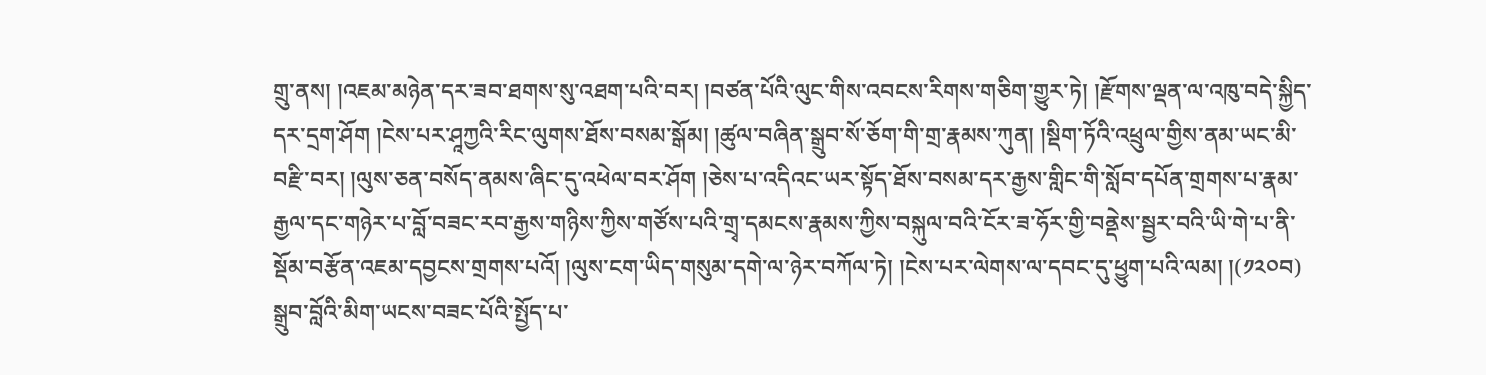གྲུ་ནས། །འཇམ་མཉེན་དར་ཟབ་ཐགས་སུ་འཐག་པའི་བར། །བཙན་པོའི་ལུང་གིས་འབངས་རིགས་གཅིག་གྱུར་ཏེ། །རྫོགས་ལྡན་ལ་འཁུ་བདེ་སྐྱིད་དར་དྲག་ཤོག །ངེས་པར་ཤཱཀྱའི་རིང་ལུགས་ཐོས་བསམ་སྒོམ། །ཚུལ་བཞིན་སྒྲུབ་སོ་ཅོག་གི་གྲ་རྣམས་ཀུན། །སྡིག་ཏོའི་འཕྲུལ་གྱིས་ནམ་ཡང་མི་བརྫི་བར། །ལུས་ཅན་བསོད་ནམས་ཞིང་དུ་འཕེལ་བར་ཤོག །ཅེས་པ་འདིའང་ཡར་སྟོད་ཐོས་བསམ་དར་རྒྱས་གླིང་གི་སློབ་དཔོན་གྲགས་པ་རྣམ་རྒྱལ་དང་གཉེར་པ་བློ་བཟང་རབ་རྒྱས་གཉིས་ཀྱིས་གཙོས་པའི་གྲྭ་དམངས་རྣམས་ཀྱིས་བསྐུལ་བའི་ངོར་ཟ་ཧོར་གྱི་བནྡེས་སྦྱར་བའི་ཡི་གེ་པ་ནི་སྡོམ་བརྩོན་འཇམ་དབྱངས་གྲགས་པའོ། །ལུས་ངག་ཡིད་གསུམ་དགེ་ལ་ཉེར་བཀོལ་ཏེ། །ངེས་པར་ལེགས་ལ་དབང་དུ་ཕྱུག་པའི་ལམ། །(༡༢༠བ)
སྒྲུབ་བློའི་མིག་ཡངས་བཟང་པོའི་སྤྱོད་པ་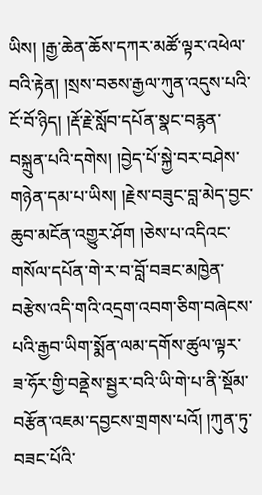ཡིས། །རྒྱ་ཆེན་ཆོས་དཀར་མཚོ་ལྟར་འཕེལ་བའི་རྟེན། །སྲས་བཅས་རྒྱལ་ཀུན་འདུས་པའི་ངོ་བོ་ཉིད། །རྡོ་རྗེ་སློབ་དཔོན་སྣང་བརྙན་བསྐྲུན་པའི་དགེས། །བྱེད་པོ་སྐྱེ་བར་བཤེས་གཉེན་དམ་པ་ཡིས། །རྗེས་བཟུང་བླ་མེད་བྱང་ཆུབ་མངོན་འགྱུར་ཤོག །ཅེས་པ་འདིའང་གསོལ་དཔོན་གེ་ར་བ་བློ་བཟང་མཁྱེན་བརྩེས་འདི་གའི་འདྲག་འབག་ཅིག་བཞེངས་པའི་རྒྱབ་ཡིག་སྨོན་ལམ་དགོས་ཚུལ་ལྟར་ཟ་ཧོར་གྱི་བནྡེས་སྦྱར་བའི་ཡི་གེ་པ་ནི་སྡོམ་བརྩོན་འཇམ་དབྱངས་གྲགས་པའོ། །ཀུན་ཏུ་བཟང་པོའི་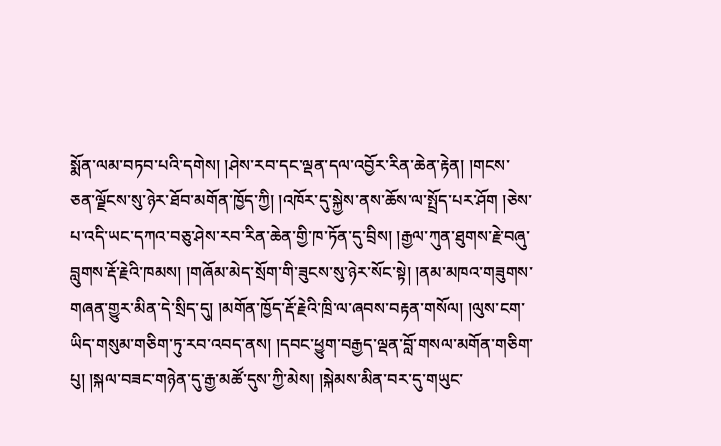སྨོན་ལམ་བཏབ་པའི་དགེས། །ཤེས་རབ་དང་ལྡན་དལ་འབྱོར་རིན་ཆེན་རྟེན། །གངས་ཅན་ལྗོངས་སུ་ཉེར་ཐོབ་མགོན་ཁྱོད་ཀྱི། །འཁོར་དུ་སྐྱེས་ནས་ཆོས་ལ་སྤྲོད་པར་ཤོག །ཅེས་པ་འདི་ཡང་དཀའ་བཅུ་ཤེས་རབ་རིན་ཆེན་གྱི་ཁ་ཏོན་དུ་བྲིས། །རྒྱལ་ཀུན་ཐུགས་རྗེ་བཞུ་བླུགས་རྡོ་རྗེའི་ཁམས། །གཞོམ་མེད་སྲོག་གི་ཟུངས་སུ་ཉེར་སོང་སྟེ། །ནམ་མཁའ་གཟུགས་གཞན་གྱུར་མིན་དེ་སྲིད་དུ། །མགོན་ཁྱོད་རྡོ་རྗེའི་ཁྲི་ལ་ཞབས་བརྟན་གསོལ། །ལུས་ངག་ཡིད་གསུམ་གཅིག་ཏུ་རབ་འབད་ནས། །དབང་ཕྱུག་བརྒྱད་ལྡན་བློ་གསལ་མགོན་གཅིག་པུ། །སྐལ་བཟང་གཉེན་དུ་རྒྱ་མཚོ་དུས་ཀྱི་མེས། །སྐེམས་མིན་བར་དུ་གཡུང་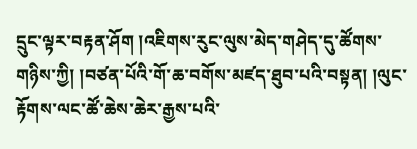དྲུང་ལྟར་བརྟན་ཤོག །འཇིགས་རུང་ལུས་མེད་གཤེད་དུ་ཚོགས་གཉིས་ཀྱི། །བཙན་པོའི་གོ་ཆ་བགོས་མཛད་ཐུབ་པའི་བསྟན། །ལུང་རྟོགས་ལང་ཚོ་ཆེས་ཆེར་རྒྱས་པའི་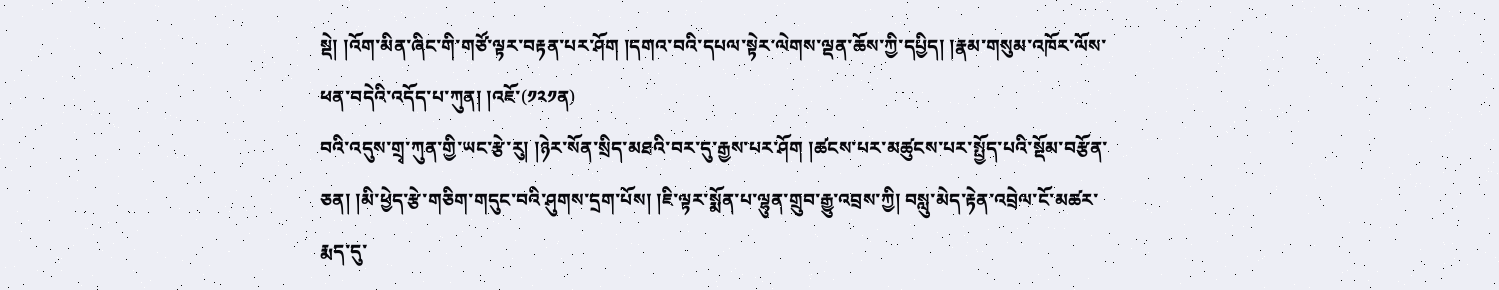སྡེ། །འོག་མིན་ཞིང་གི་གཙོ་ལྟར་བརྟན་པར་ཤོག །དགའ་བའི་དཔལ་སྟེར་ལེགས་ལྡན་ཆོས་ཀྱི་དཔྱིད། །རྣམ་གསུམ་འཁོར་ལོས་ཕན་བདེའི་འདོད་པ་ཀུན། །འཇོ་(༡༢༡ན)
བའི་འདུས་གྲྭ་ཀུན་གྱི་ཡང་རྩེ་རུ། །ཉེར་སོན་སྲིད་མཐའི་བར་དུ་རྒྱས་པར་ཤོག །ཚངས་པར་མཚུངས་པར་སྤྱོད་པའི་སྡོམ་བརྩོན་ཅན། །མི་ཕྱེད་རྩེ་གཅིག་གདུང་བའི་ཤུགས་དྲག་པོས། །ཇི་ལྟར་སྨོན་པ་ལྷུན་གྲུབ་རྒྱུ་འབྲས་ཀྱི། བསླུ་མེད་རྟེན་འབྲེལ་ངོ་མཚར་རྨད་དུ་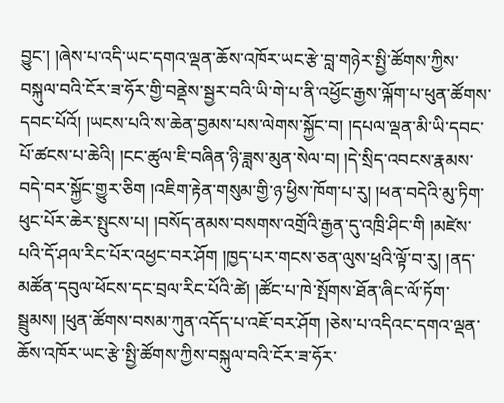བྱུང་། །ཞེས་པ་འདི་ཡང་དགའ་ལྡན་ཆོས་འཁོར་ཡང་རྩེ་བླ་གཉེར་སྤྱི་ཚོགས་ཀྱིས་བསྐུལ་བའི་ངོར་ཟ་ཧོར་གྱི་བནྡེས་སྦྱར་བའི་ཡི་གེ་པ་ནི་འཕྱོང་རྒྱས་ལྐོག་པ་ཕུན་ཚོགས་དབང་པོའོ། །ཡངས་པའི་ས་ཆེན་བྱམས་པས་ལེགས་སྐྱོང་བ། །དཔལ་ལྡན་མི་ཡི་དབང་པོ་ཚངས་པ་ཆེའི། །ངང་ཚུལ་ཇི་བཞིན་ཉི་ཟླས་མུན་སེལ་བ། །དེ་སྲིད་འབངས་རྣམས་བདེ་བར་སྐྱོང་གྱུར་ཅིག །འཇིག་རྟེན་གསུམ་གྱི་ཉ་ཕྱིས་ཁོག་པ་རུ། །ཕན་བདེའི་མུ་ཏིག་ཕུང་པོར་ཆེར་སྤུངས་པ། །བསོད་ནམས་བསགས་འགྲོའི་རྒྱན་དུ་འཁྲི་ཤིང་གི །མཛེས་པའི་དོ་ཤལ་རིང་པོར་འཕྱང་བར་ཤོག །ཁྱད་པར་གངས་ཅན་ལུས་ཕྲའི་ལྟོ་བ་རུ། །ནད་མཚོན་དབུལ་ཕོངས་དང་བྲལ་རིང་པོའི་ཚེ། །ཚོང་པ་ཁེ་སྤོགས་ཐོན་ཞིང་ལོ་ཏོག་སྦྲུམས། །ཕུན་ཚོགས་བསམ་ཀུན་འདོད་པ་འཇོ་བར་ཤོག །ཅེས་པ་འདིའང་དགའ་ལྡན་ཆོས་འཁོར་ཡང་རྩེ་སྤྱི་ཚོགས་ཀྱིས་བསྐུལ་བའི་ངོར་ཟ་ཧོར་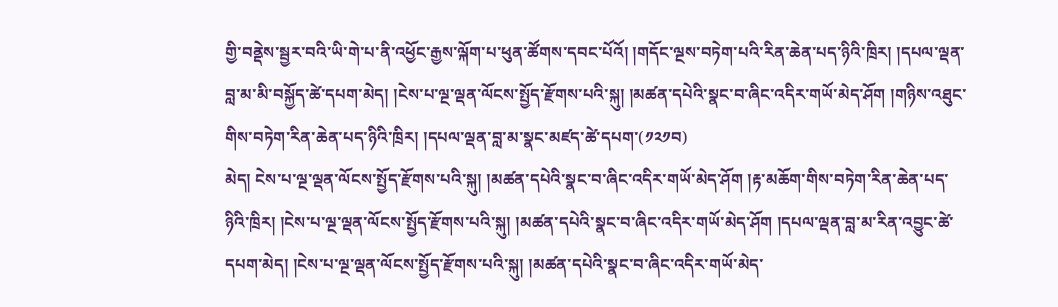གྱི་བནྡེས་སྦྱར་བའི་ཡི་གེ་པ་ནི་འཕྱོང་རྒྱས་ལྐོག་པ་ཕུན་ཚོགས་དབང་པོའོ། །གདོང་ལྔས་བཏེག་པའི་རིན་ཆེན་པད་ཉིའི་ཁྲིར། །དཔལ་ལྡན་བླ་མ་མི་བསྐྱོད་ཚེ་དཔག་མེད། །ངེས་པ་ལྔ་ལྡན་ལོངས་སྤྱོད་རྫོགས་པའི་སྐུ། །མཚན་དཔེའི་སྣང་བ་ཞིང་འདིར་གཡོ་མེད་ཤོག །གཉིས་འཐུང་གིས་བཏེག་རིན་ཆེན་པད་ཉིའི་ཁྲིར། །དཔལ་ལྡན་བླ་མ་སྣང་མཛད་ཚེ་དཔག་(༡༢༡བ)
མེད། ངེས་པ་ལྔ་ལྡན་ལོངས་སྤྱོད་རྫོགས་པའི་སྐུ། །མཚན་དཔེའི་སྣང་བ་ཞིང་འདིར་གཡོ་མེད་ཤོག །རྟ་མཆོག་གིས་བཏེག་རིན་ཆེན་པད་ཉིའི་ཁྲིར། །ངེས་པ་ལྔ་ལྡན་ལོངས་སྤྱོད་རྫོགས་པའི་སྐུ། །མཚན་དཔེའི་སྣང་བ་ཞིང་འདིར་གཡོ་མེད་ཤོག །དཔལ་ལྡན་བླ་མ་རིན་འབྱུང་ཚེ་དཔག་མེད། །ངེས་པ་ལྔ་ལྡན་ལོངས་སྤྱོད་རྫོགས་པའི་སྐུ། །མཚན་དཔེའི་སྣང་བ་ཞིང་འདིར་གཡོ་མེད་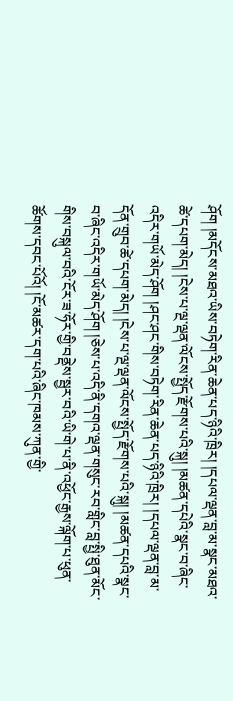ཤོག །མདོངས་མཐའ་ཡིས་བཏེག་རིན་ཆེན་པད་ཉིའི་ཁྲིར། །དཔལ་ལྡན་བླ་མ་སྣང་མཐའ་ཚེ་དཔག་མེད། །ངེས་པ་ལྔ་ལྡན་ལོངས་སྤྱོད་རྫོགས་པའི་སྐུ། །མཚན་དཔེའི་སྣང་བ་ཞིང་འདིར་གཡོ་མེད་ཤོག །ཤང་ཤང་གིས་བཏེག་རིན་ཆེན་པད་ཉིའི་ཁྲིར། །དཔལ་ལྡན་བླ་མ་དོན་གྲུབ་ཚེ་དཔག་མེད། །ངེས་པ་ལྔ་ལྡན་ལོངས་སྤྱོད་རྫོགས་པའི་སྐུ། །མཚན་དཔའི་སྣང་བ་ཞིང་འདིར་གཡོ་མེད་ཤོག །ཅེས་པ་འདི་ནི་དགའ་ལྡན་གསུང་རབ་གླིང་བླ་སྤྱི་ཐུན་མོང་གིས་བསྐུལ་བའི་ངོར་ཟ་ཧོར་གྱི་བནྡེས་སྦྱར་བའི་ཡི་གེ་པ་ནི་འཕྱོང་རྒྱས་ལྐོག་པ་ཕུན་ཚོགས་དབང་པོའོ། །ངོ་མཚར་དག་པའི་ཞིང་ཁམས་ཀུན་གྱི་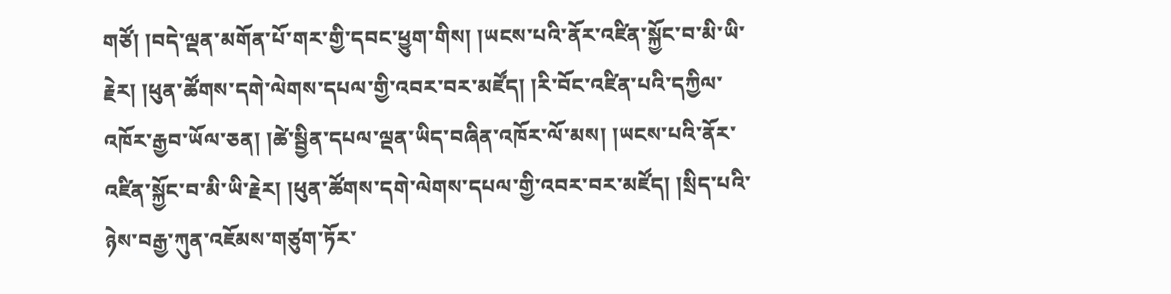གཙོ། །བདེ་ལྡན་མགོན་པོ་གར་གྱི་དབང་ཕྱུག་གིས། །ཡངས་པའི་ནོར་འཛིན་སྐྱོང་བ་མི་ཡི་རྗེར། །ཕུན་ཚོགས་དགེ་ལེགས་དཔལ་གྱི་འབར་བར་མཛོད། །རི་བོང་འཛིན་པའི་དཀྱིལ་འཁོར་རྒྱབ་ཡོལ་ཅན། །ཚེ་སྦྱིན་དཔལ་ལྡན་ཡིད་བཞིན་འཁོར་ལོ་མས། །ཡངས་པའི་ནོར་འཛིན་སྐྱོང་བ་མི་ཡི་རྗེར། །ཕུན་ཚོགས་དགེ་ལེགས་དཔལ་གྱི་འབར་བར་མཛོད། །སྲིད་པའི་ཉེས་བརྒྱ་ཀུན་འཇོམས་གཙུག་ཏོར་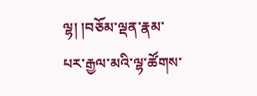ལྷ། །བཅོམ་ལྡན་རྣམ་པར་རྒྱལ་མའི་ལྷ་ཚོགས་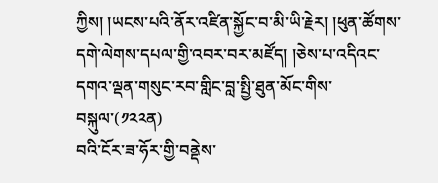ཀྱིས། །ཡངས་པའི་ནོར་འཛིན་སྐྱོང་བ་མི་ཡི་རྗེར། །ཕུན་ཚོགས་དགེ་ལེགས་དཔལ་གྱི་འབར་བར་མཛོད། །ཅེས་པ་འདིའང་དགའ་ལྡན་གསུང་རབ་གླིང་བླ་སྤྱི་ཐུན་མོང་གིས་བསྐུལ་(༡༢༢ན)
བའི་ངོར་ཟ་ཧོར་གྱི་བནྡེས་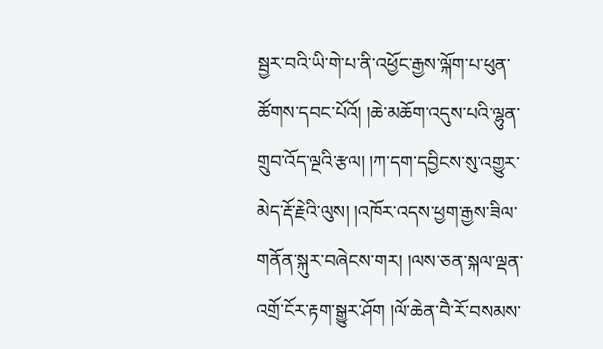སྦྱར་བའི་ཡི་གེ་པ་ནི་འཕྱོང་རྒྱས་ལྐོག་པ་ཕུན་ཚོགས་དབང་པོའོ། །ཆེ་མཆོག་འདུས་པའི་ལྷུན་གྲུབ་འོད་ལྔའི་རྩལ། །ཀ་དག་དབྱིངས་སུ་འགྱུར་མེད་རྡོ་རྗེའི་ལུས། །འཁོར་འདས་ཕྱག་རྒྱས་ཟིལ་གནོན་སྐུར་བཞེངས་གར། །ལས་ཅན་སྐལ་ལྡན་འགྲོ་ངོར་རྟག་སྒྱུར་ཤོག །ལོ་ཆེན་བཻ་རོ་བསམས་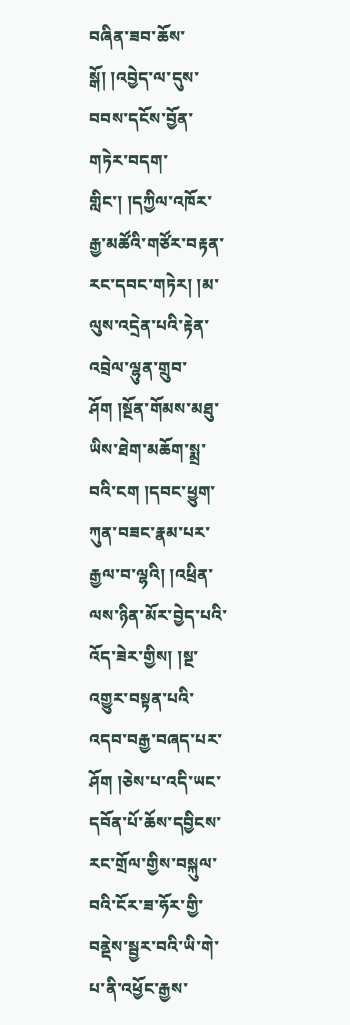བཞིན་ཟབ་ཆོས་སྒོ། །འབྱེད་ལ་དུས་བབས་དངོས་བྱོན་གཏེར་བདག་གླིང་། །དཀྱིལ་འཁོར་རྒྱ་མཚོའི་གཙོར་བརྟན་རང་དབང་གཏེར། །མ་ལུས་འདྲེན་པའི་རྟེན་འབྲེལ་ལྷུན་གྲུབ་ཤོག །སྔོན་གོམས་མཐུ་ཡིས་ཐེག་མཆོག་སྨྲ་བའི་ངག །དབང་ཕྱུག་ཀུན་བཟང་རྣམ་པར་རྒྱལ་བ་ལྷའི། །འཕྲིན་ལས་ཉིན་མོར་བྱེད་པའི་འོད་ཟེར་གྱིས། །སྔ་འགྱུར་བསྟན་པའི་འདབ་བརྒྱ་བཞད་པར་ཤོག །ཅེས་པ་འདི་ཡང་དབོན་པོ་ཆོས་དབྱིངས་རང་གྲོལ་གྱིས་བསྐུལ་བའི་ངོར་ཟ་ཧོར་གྱི་བནྡེས་སྦྱར་བའི་ཡི་གེ་པ་ནི་འཕྱོང་རྒྱས་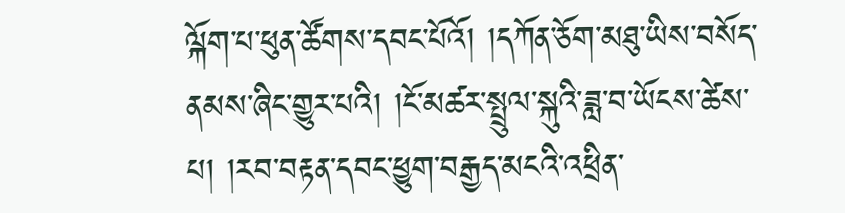ལྐོག་པ་ཕུན་ཚོགས་དབང་པོའོ། །དཀོན་ཅོག་མཐུ་ཡིས་བསོད་ནམས་ཞིང་གྱུར་པའི། །ངོ་མཚར་སྤྲུལ་སྐུའི་ཟླ་བ་ཡོངས་ཚེས་པ། །རབ་བརྟན་དབང་ཕྱུག་བརྒྱད་མངའི་འཕྲིན་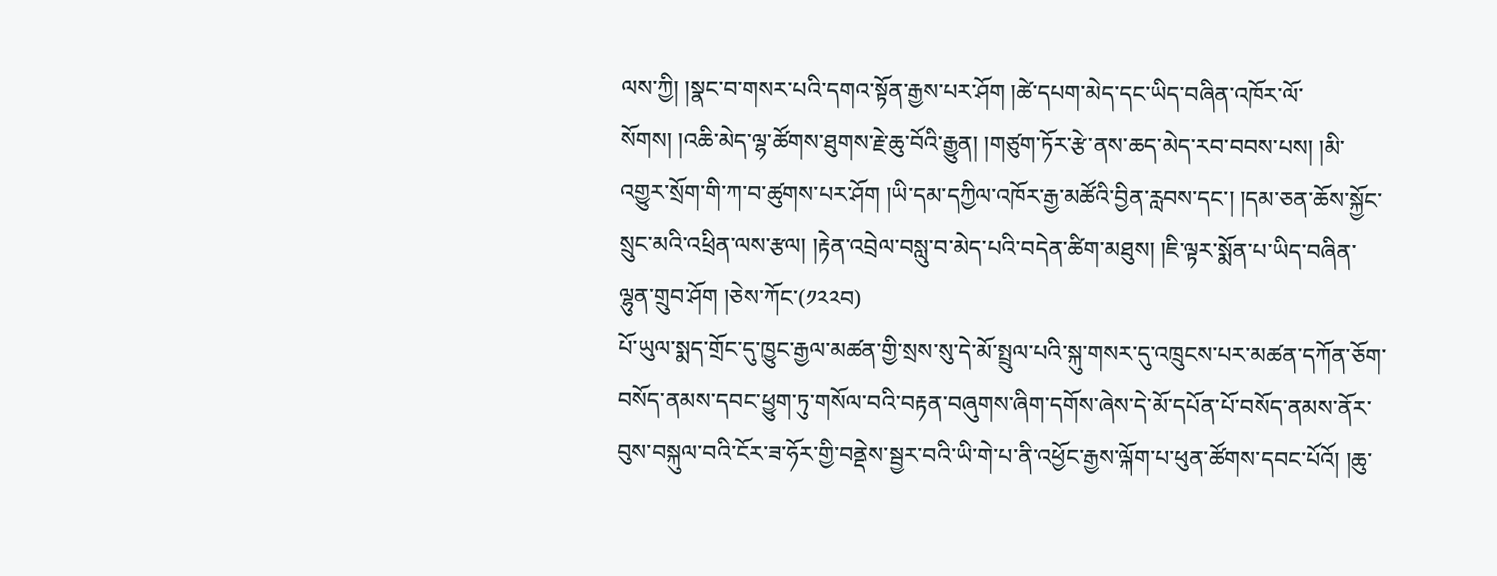ལས་ཀྱི། །སྣང་བ་གསར་པའི་དགའ་སྟོན་རྒྱས་པར་ཤོག །ཚེ་དཔག་མེད་དང་ཡིད་བཞིན་འཁོར་ལོ་སོགས། །འཆི་མེད་ལྷ་ཚོགས་ཐུགས་རྗེ་ཆུ་བོའི་རྒྱུན། །གཙུག་ཏོར་རྩེ་ནས་ཆད་མེད་རབ་བབས་པས། །མི་འགྱུར་སྲོག་གི་ཀ་བ་ཚུགས་པར་ཤོག །ཡི་དམ་དཀྱིལ་འཁོར་རྒྱ་མཚོའི་བྱིན་རླབས་དང་། །དམ་ཅན་ཆོས་སྐྱོང་སྲུང་མའི་འཕྲིན་ལས་རྩལ། །རྟེན་འབྲེལ་བསླུ་བ་མེད་པའི་བདེན་ཚིག་མཐུས། །ཇི་ལྟར་སྨོན་པ་ཡིད་བཞིན་ལྷུན་གྲུབ་ཤོག །ཅེས་ཀོང་(༡༢༢བ)
པོ་ཡུལ་སྨད་གྲོང་དུ་ཁྱུང་རྒྱལ་མཚན་གྱི་སྲས་སུ་དེ་མོ་སྤྲུལ་པའི་སྐུ་གསར་དུ་འཁྲུངས་པར་མཚན་དཀོན་ཅོག་བསོད་ནམས་དབང་ཕྱུག་ཏུ་གསོལ་བའི་བརྟན་བཞུགས་ཞིག་དགོས་ཞེས་དེ་མོ་དཔོན་པོ་བསོད་ནམས་ནོར་བུས་བསྐུལ་བའི་ངོར་ཟ་ཧོར་གྱི་བནྡེས་སྦྱར་བའི་ཡི་གེ་པ་ནི་འཕྱོང་རྒྱས་ལྐོག་པ་ཕུན་ཚོགས་དབང་པོའོ། །ཆུ་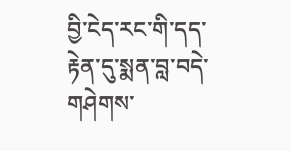བྱི་ངེད་རང་གི་དད་རྟེན་དུ་སྨན་བླ་བདེ་གཤེགས་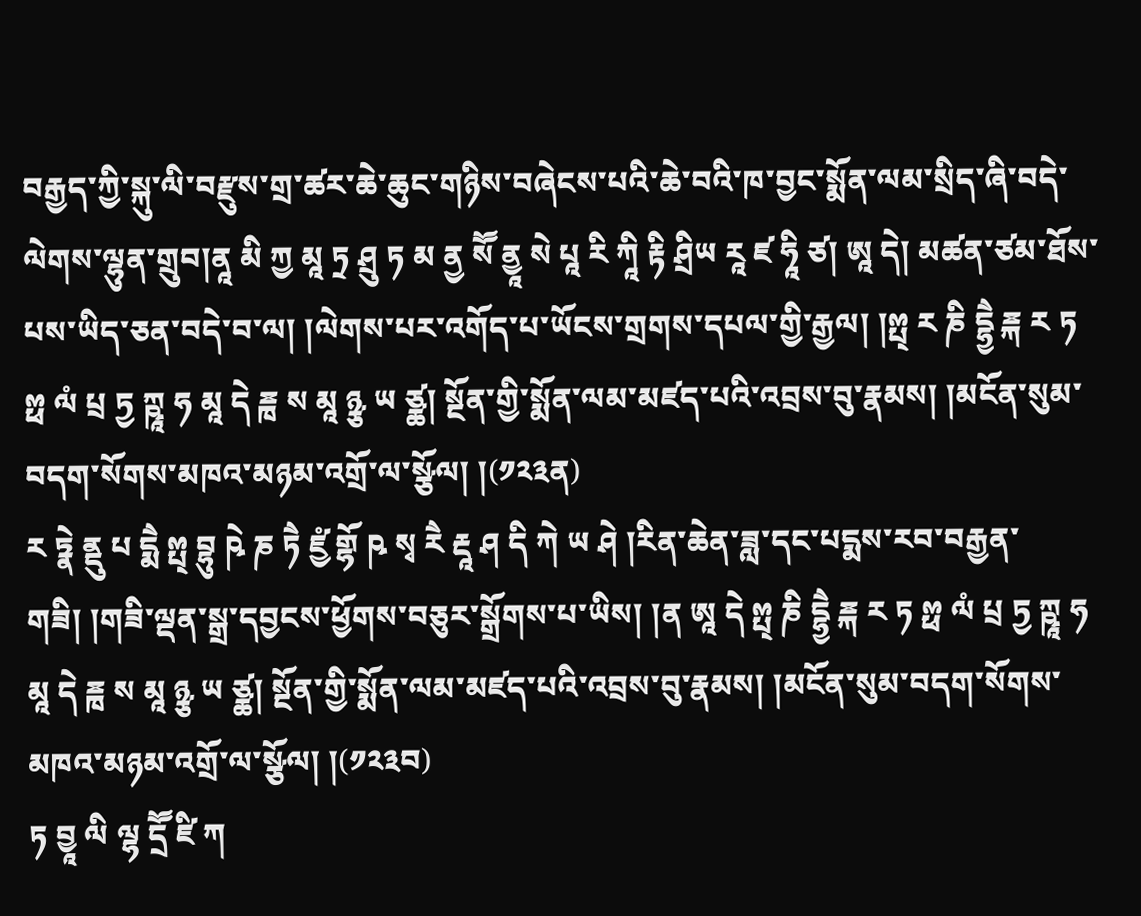བརྒྱད་ཀྱི་སྐུ་ལི་བརྫུས་གྲ་ཚར་ཆེ་ཆུང་གཉིས་བཞེངས་པའི་ཆེ་བའི་ཁ་བྱང་སྨོན་ལམ་སྲིད་ཞི་བདེ་ལེགས་ལྷུན་གྲུབ།ནཱ མི ཀྱ མཱ ཏྲ ཤྲུ ཏ མ ནྱ སཽ ནྱཱ སེ པཱ རི ཀཱི རྟི ཤྲིཡ རཱ ཛ ཧཱི ཙ། ཨཱ དེ། མཚན་ཙམ་ཐོས་པས་ཡིད་ཅན་བདེ་བ་ལ། །ལེགས་པར་འགོད་པ་ཡོངས་གྲགས་དཔལ་གྱི་རྒྱལ། །ྉྤ྄ ར ཎི དྷྱཻ ྈྐ ར ཏ ྉྥ ལཾ པྲ ཏྱ ཀྵཱ ཧ མཱ དེ ྈྑ ས མཱ ཉྩ ཡ ཙྪ། སྔོན་གྱི་སྨོན་ལམ་མཛད་པའི་འབྲས་བུ་རྣམས། །མངོན་སུམ་བདག་སོགས་མཁའ་མཉམ་འགྲོ་ལ་སྩོལ། །(༡༢༣ན)
ར ཏྣེ ནྡུ པ དྨཻ ྉྤ྄ བྷུ ཥེ ཎ ཏཻ ཛྱཾ གྷོ ཥ སྭ རཻ རྡཱ ཤ དི ཀེ ཡ ཤེ །རིན་ཆེན་ཟླ་དང་པདྨས་རབ་བརྒྱན་གཟི། །གཟི་ལྡན་སྒྲ་དབྱངས་ཕྱོགས་བཅུར་སྒྲོགས་པ་ཡིས། །ན ཨཱ དེ ྉྤ྄ ཎི དྷྱཻ ྈྐ ར ཏ ྉྥ ལཾ པྲ ཏྱ ཀྵཱ ཧ མཱ དེ ྈྑ ས མཱ ཉྩ ཡ ཙྪ། སྔོན་གྱི་སྨོན་ལམ་མཛད་པའི་འབྲས་བུ་རྣམས། །མངོན་སུམ་བདག་སོགས་མཁའ་མཉམ་འགྲོ་ལ་སྩོལ། །(༡༢༣བ)
ཏ བྱཱ ལི ལྷ དྲཽ ཛི ཀ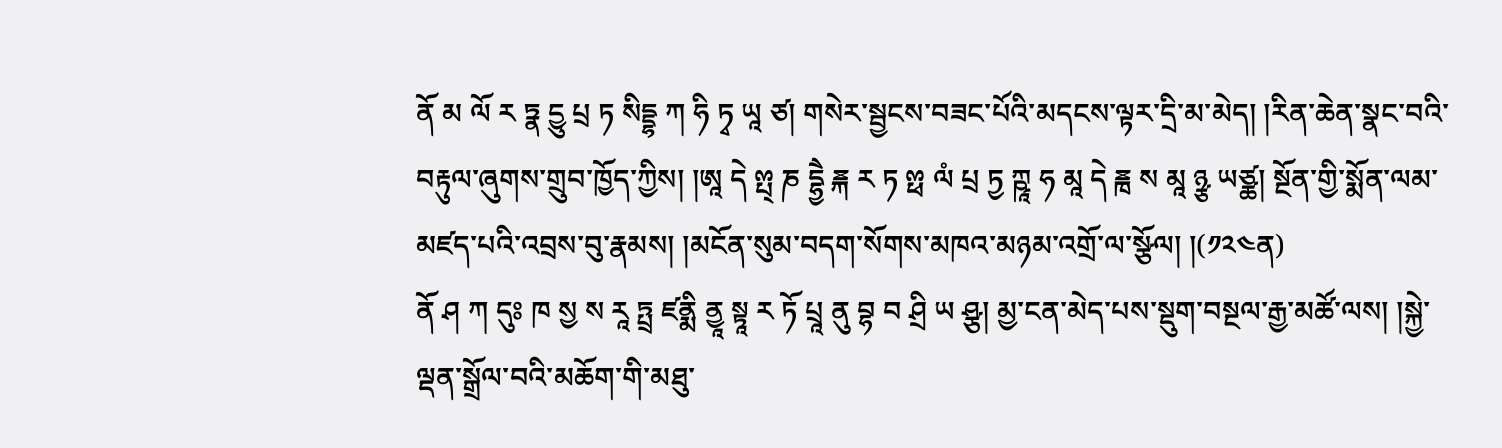ནོ མ ལོ ར ཏྣ དྱུ པྲ ཏ སིདྡྷ ཀ ཧི ཏྭ ཡཱ ཙ། གསེར་སྦྱངས་བཟང་པོའི་མདངས་ལྟར་དྲི་མ་མེད། །རིན་ཆེན་སྣང་བའི་བརྟུལ་ཞུགས་གྲུབ་ཁྱོད་ཀྱིས། །ཨཱ དེ ྉྤ྄ ཎ དྷྱཻ ྈྐ ར ཏ ྉྥ ལཾ པྲ ཏྱ ཀྵཱ ཧ མཱ དེ ྈྑ ས མཱ ཉྩ ཡཙྪ། སྔོན་གྱི་སྨོན་ལམ་མཛད་པའི་འབྲས་བུ་རྣམས། །མངོན་སུམ་བདག་སོགས་མཁའ་མཉམ་འགྲོ་ལ་སྩོལ། །(༡༢༤ན)
ནོ ཤ ཀ དུཿ ཁ སྱ ས རཱ ཏྤྲ ཛནྨི ནྱཱ སྟཱ ར ཏོ པྲཱ ནུ བྷ བ ཤྲི ཡ ཤྩ། མྱ་ངན་མེད་པས་སྡུག་བསྔལ་རྒྱ་མཚོ་ལས། །སྐྱེ་ལྡན་སྒྲོལ་བའི་མཆོག་གི་མཐུ་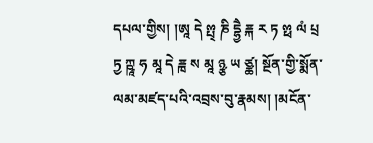དཔལ་གྱིས། །ཨཱ དེ ྉྤ྄ ཎི དྷྱཻ ྈྐ ར ཏ ྉྥ ལཾ པྲ ཏྱ ཀྵཱ ཧ མཱ དེ ྈྑ ས མཱ ཉྩ ཡ ཙྪ། སྔོན་གྱི་སྨོན་ལམ་མཛད་པའི་འབྲས་བུ་རྣམས། །མངོན་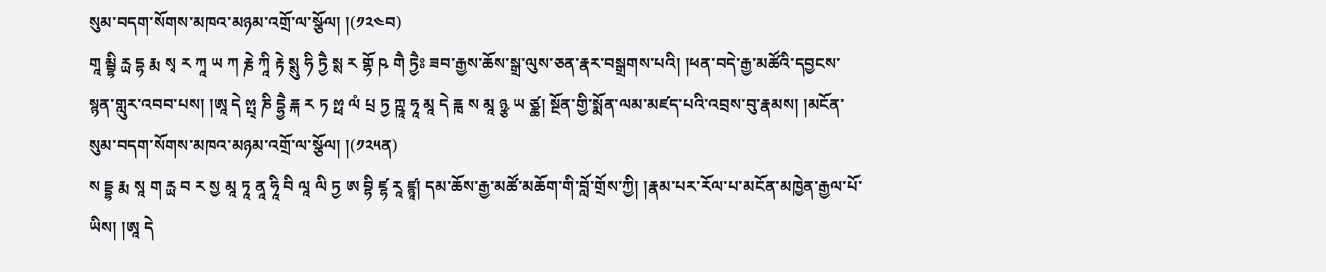སུམ་བདག་སོགས་མཁའ་མཉམ་འགྲོ་ལ་སྩོལ། །(༡༢༤བ)
གཱ མྦྷི ཪྻ དྷ རྨ སྭ ར ཀཱ ཡ ཀ རྞེ ཀཱི རྟེ སྶུ ཧི ཏྱཻ སྶ ར གྷོ ཥ གཻ ཏྱཻཿ ཟབ་རྒྱས་ཆོས་སྒྲ་ལུས་ཅན་རྣར་བསྒྲགས་པའི། །ཕན་བདེ་རྒྱ་མཚོའི་དབྱངས་སྙན་གླུར་འབབ་པས། །ཨཱ དེ ྉྤ྄ ཎི དྷྱཻ ྈྐ ར ཏ ྉྥ ལཾ པྲ ཏྱ ཀྵཱ ཧཱ མཱ དེ ྈྑ ས མཱ ཉྩ ཡ ཙྪ། སྔོན་གྱི་སྨོན་ལམ་མཛད་པའི་འབྲས་བུ་རྣམས། །མངོན་སུམ་བདག་སོགས་མཁའ་མཉམ་འགྲོ་ལ་སྩོལ། །(༡༢༥ན)
ས དྡྷ རྨ སཱ ག ཪྻ བ ར སྱ མཱ ཏཱ ནཱ ཧཱི བི ལཱ ལི ཏྱ ཨ བྷི ཛྷ རཱ ཛྙཱ། དམ་ཆོས་རྒྱ་མཚོ་མཆོག་གི་བློ་གྲོས་ཀྱི། །རྣམ་པར་རོལ་པ་མངོན་མཁྱེན་རྒྱལ་པོ་ཡིས། །ཨཱ དེ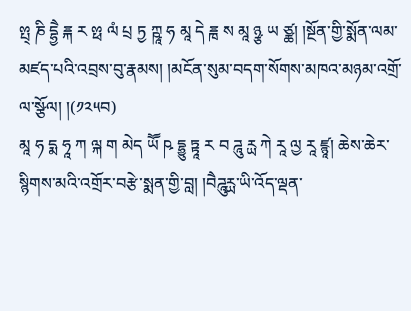ྉྤ྄ ཎི དྷྱཻ ྈྐ ར ྉྥ ལཾ པྲ ཏྱ ཀྵཱ ཧ མཱ དེ ྈྑ ས མཱ ཉྩ ཡ ཙྪ། །སྔོན་གྱི་སྨོན་ལམ་མཛད་པའི་འབྲས་བུ་རྣམས། །མངོན་སུམ་བདག་སོགས་མཁའ་མཉམ་འགྲོ་ལ་སྩོལ། །(༡༢༥བ)
མཱ ཧ དྨ ཧཱ ཀ ལྐ ག མེད ཡཽ ཥ དྷྱུ ཏྟཱ ར བ ཌཱུ ཪྻ ཀེ རཱ ལྱ རཱ ཛྙཱ། ཆེས་ཆེར་སྙིགས་མའི་འགྲོར་བརྩེ་སྨན་གྱི་བླ། །བཻཌཱུཪྻ་ཡི་འོད་ལྡན་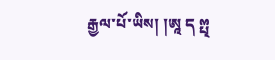རྒྱལ་པོ་ཡིས། །ཨཱ ད ྉྤ྄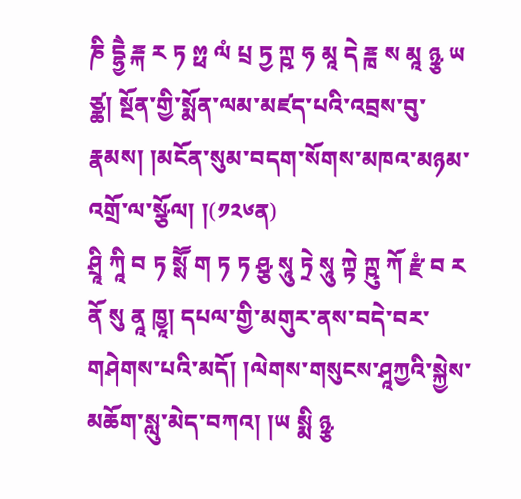ཎི དྷྱཻ ྈྐ ར ཏ ྉྥ ལཾ པྲ ཏྱ ཀྵ ཧ མཱ དེ ྈྑ ས མཱ ཉྩ ཡ ཙྪ། སྔོན་གྱི་སྨོན་ལམ་མཛད་པའི་འབྲས་བུ་རྣམས། །མངོན་སུམ་བདག་སོགས་མཁའ་མཉམ་འགྲོ་ལ་སྩོལ། །(༡༢༦ན)
ཤྲཱི ཀཱི བ ཏ སྶཽ ག ཏ ཏ ཤྩ སཱུ ཏྲེ སཱུ ཀྟེ ཀྵུ ཀོ རྫཾ བ ར ནོ སུ ནཱ ཁྱཱ། དཔལ་གྱི་མགུར་ནས་བདེ་བར་གཤེགས་པའི་མདོ། །ལེགས་གསུངས་ཤཱཀྱའི་སྐྱེས་མཆོག་སླུ་མེད་བཀའ། །ཡ སྨི ཉྩ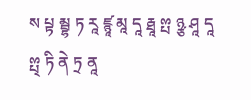ས པྟ མྦྷ ཏ རཱ ཛྙཱ མཱ དཱ རྠཱ ྉྤ ཉྩ ཤཱ དཱ ྉྤ྄ ཏི ནེ ཏྲ ནཱ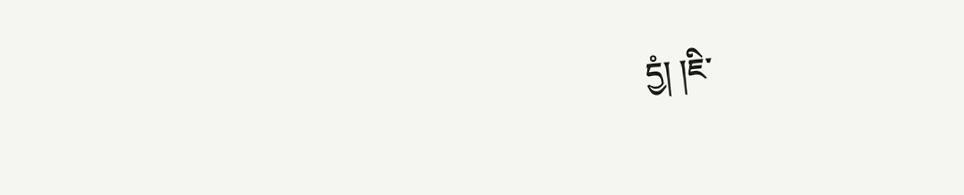དྱཾ། །ཇི་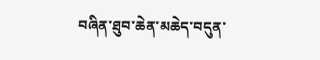བཞིན་ཐུབ་ཆེན་མཆེད་བདུན་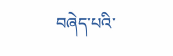བཞེད་པའི་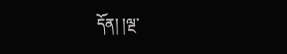དོན། །ལྔ་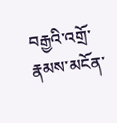བརྒྱའི་འགྲོ་རྣམས་མངོན་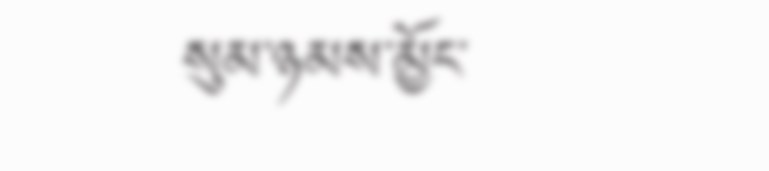སུམ་ཉམས་མྱོང་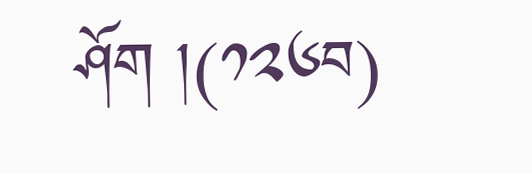ཤོག །(༡༢༦བ)